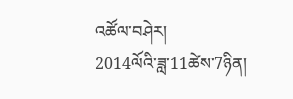འཚོལ་བཤེར།
2014ལོའི་ཟླ་11ཚེས་7ཉིན།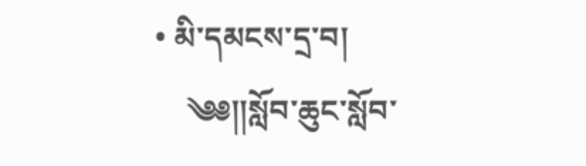• མི་དམངས་དྲ་བ།
    ༄༅།།སློབ་ཆུང་སློབ་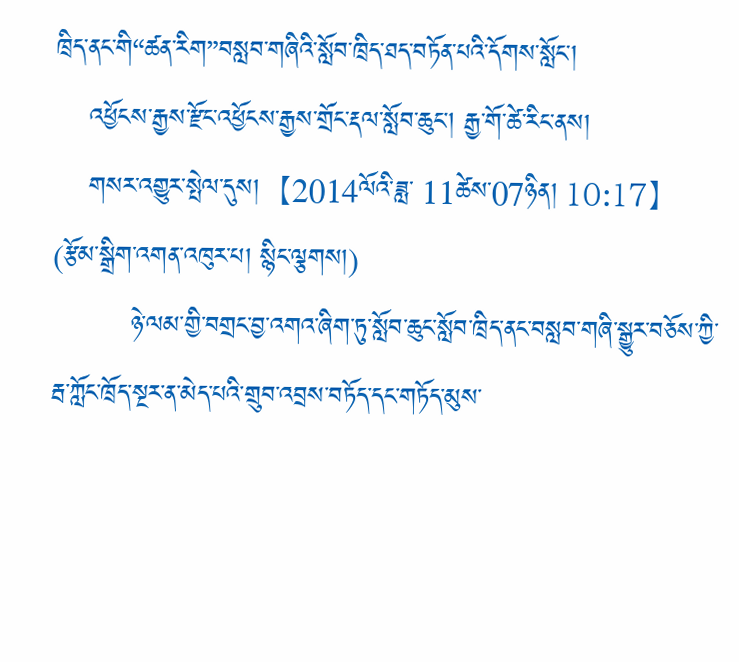ཁྲིད་ནང་གི“ཚན་རིག”བསླབ་གཞིའི་སློབ་ཁྲིད་ཐད་བཏོན་པའི་དོགས་སློང་།
    འཕྱོངས་རྒྱས་རྫོང་འཕྱོངས་རྒྱས་གྲོང་རྡལ་སློབ་ཆུང། རྒྱ་གོ་ཚེ་རིང་ནས།
    གསར་འགྱུར་སྤེལ་དུས།  【2014ལོའི་ཟླ་ 11ཚེས་07ཉིན། 10:17】   (རྩོམ་སྒྲིག་འགན་འཁུར་པ། སྙིང་ལྕགས།)
         ཉེ་ལམ་གྱི་བགྲང་བྱ་འགའ་ཞིག་ཏུ་སློབ་ཆུང་སློབ་ཁྲིད་ནང་བསླབ་གཞི་སྒྱུར་བཅོས་ཀྱི་རྦ་ཀློང་ཁྲོད་སྔར་ན་མེད་པའི་གྲུབ་འབྲས་བཏོད་དང་གཏོད་མུས་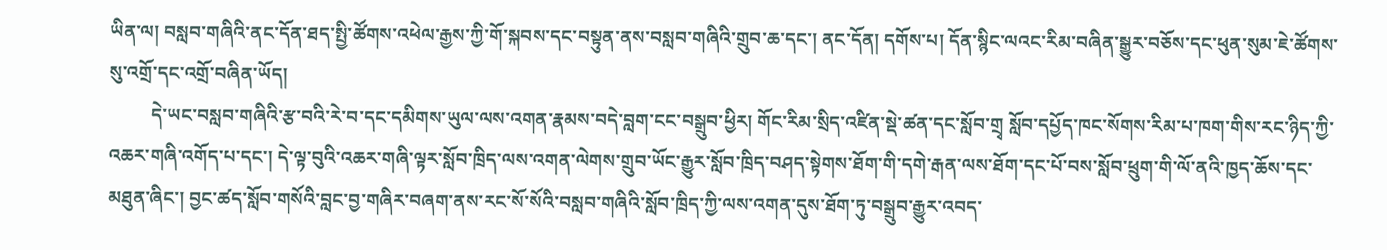ཡིན་ལ། བསླབ་གཞིའི་ནང་དོན་ཐད་སྤྱི་ཚོགས་འཕེལ་རྒྱས་ཀྱི་གོ་སྐབས་དང་བསྟུན་ནས་བསླབ་གཞིའི་གྲུབ་ཆ་དང་། ནང་དོན། དགོས་པ། དོན་སྙིང་ལའང་རིམ་བཞིན་སྒྱུར་བཅོས་དང་ཕུན་སུམ་ཇེ་ཚོགས་སུ་འགྲོ་དང་འགྲོ་བཞིན་ཡོད།
         དེ་ཡང་བསླབ་གཞིའི་རྩ་བའི་རེ་བ་དང་དམིགས་ཡུལ་ལས་འགན་རྣམས་བདེ་བླག་ངང་བསྒྲུབ་ཕྱིར། གོང་རིམ་སྲིད་འཛིན་སྡེ་ཚན་དང་སློབ་གྲྭ སློབ་དཔྱོད་ཁང་སོགས་རིམ་པ་ཁག་གིས་རང་ཉིད་ཀྱི་འཆར་གཞི་འགོད་པ་དང་། དེ་ལྟ་བུའི་འཆར་གཞི་ལྟར་སློབ་ཁྲིད་ལས་འགན་ལེགས་གྲུབ་ཡོང་རྒྱུར་སློབ་ཁྲིད་བཤད་སྟེགས་ཐོག་གི་དགེ་རྒན་ལས་ཐོག་དང་པོ་བས་སློབ་ཕྲུག་གི་ལོ་ནའི་ཁྱད་ཆོས་དང་མཐུན་ཞིང་། བྱང་ཚད་སློབ་གསོའི་བླང་བྱ་གཞིར་བཞག་ནས་རང་སོ་སོའི་བསླབ་གཞིའི་སློབ་ཁྲིད་ཀྱི་ལས་འགན་དུས་ཐོག་ཏུ་བསྒྲུབ་རྒྱུར་འབད་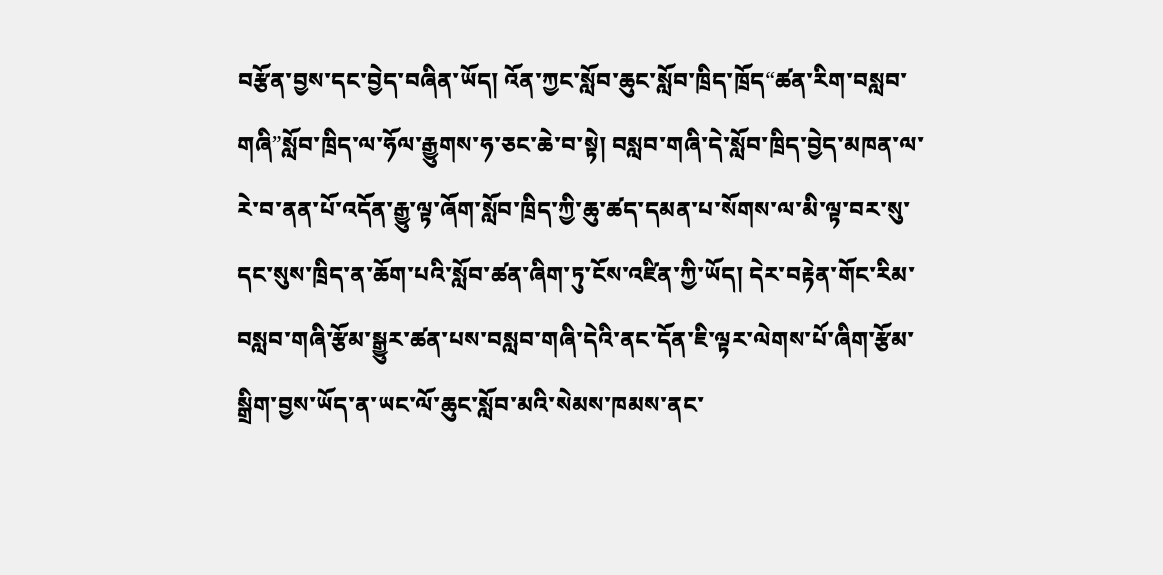བརྩོན་བྱས་དང་བྱེད་བཞིན་ཡོད། འོན་ཀྱང་སློབ་ཆུང་སློབ་ཁྲིད་ཁྲོད“ཚན་རིག་བསླབ་གཞི”སློབ་ཁྲིད་ལ་ཧོལ་རྒྱུགས་ཧ་ཅང་ཆེ་བ་སྟེ། བསླབ་གཞི་དེ་སློབ་ཁྲིད་བྱེད་མཁན་ལ་རེ་བ་ནན་པོ་འདོན་རྒྱུ་ལྟ་ཞོག་སློབ་ཁྲིད་ཀྱི་ཆུ་ཚད་དམན་པ་སོགས་ལ་མི་ལྟ་བར་སུ་དང་སུས་ཁྲིད་ན་ཆོག་པའི་སློབ་ཚན་ཞིག་ཏུ་ངོས་འཛིན་ཀྱི་ཡོད། དེར་བརྟེན་གོང་རིམ་བསླབ་གཞི་རྩོམ་སྒྱུར་ཚན་པས་བསླབ་གཞི་དེའི་ནང་དོན་ཇི་ལྟར་ལེགས་པོ་ཞིག་རྩོམ་སྒྲིག་བྱས་ཡོད་ན་ཡང་ལོ་ཆུང་སློབ་མའི་སེམས་ཁམས་ནང་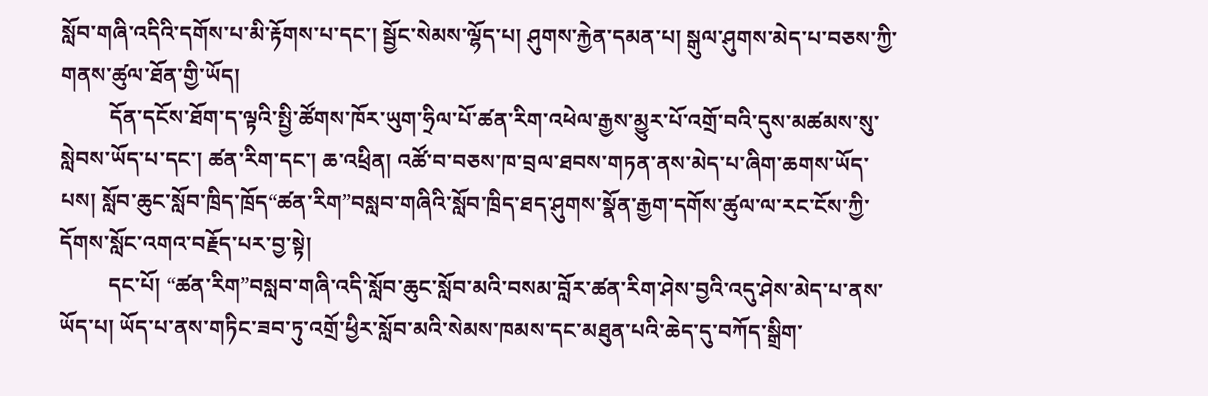སློབ་གཞི་འདིའི་དགོས་པ་མི་རྟོགས་པ་དང་། སྦྱོང་སེམས་ལྷོད་པ། ཤུགས་རྐྱེན་དམན་པ། སྒུལ་ཤུགས་མེད་པ་བཅས་ཀྱི་གནས་ཚུལ་ཐོན་གྱི་ཡོད།
         དོན་དངོས་ཐོག་ད་ལྟའི་སྤྱི་ཚོགས་ཁོར་ཡུག་ཧྲིལ་པོ་ཚན་རིག་འཕེལ་རྒྱས་མྱུར་པོ་འགྲོ་བའི་དུས་མཚམས་སུ་སླེབས་ཡོད་པ་དང་། ཚན་རིག་དང་། ཆ་འཕྲིན། འཚོ་བ་བཅས་ཁ་བྲལ་ཐབས་གཏན་ནས་མེད་པ་ཞིག་ཆགས་ཡོད་པས། སློབ་ཆུང་སློབ་ཁྲིད་ཁྲོད“ཚན་རིག”བསླབ་གཞིའི་སློབ་ཁྲིད་ཐད་ཤུགས་སྣོན་རྒྱག་དགོས་ཚུལ་ལ་རང་ངོས་ཀྱི་དོགས་སློང་འགའ་བརྗོད་པར་བྱ་སྟེ།
         དང་པོ། “ཚན་རིག”བསླབ་གཞི་འདི་སློབ་ཆུང་སློབ་མའི་བསམ་བློར་ཚན་རིག་ཤེས་བྱའི་འདུ་ཤེས་མེད་པ་ནས་ཡོད་པ། ཡོད་པ་ནས་གཏིང་ཟབ་ཏུ་འགྲོ་ཕྱིར་སློབ་མའི་སེམས་ཁམས་དང་མཐུན་པའི་ཆེད་དུ་བཀོད་སྒྲིག་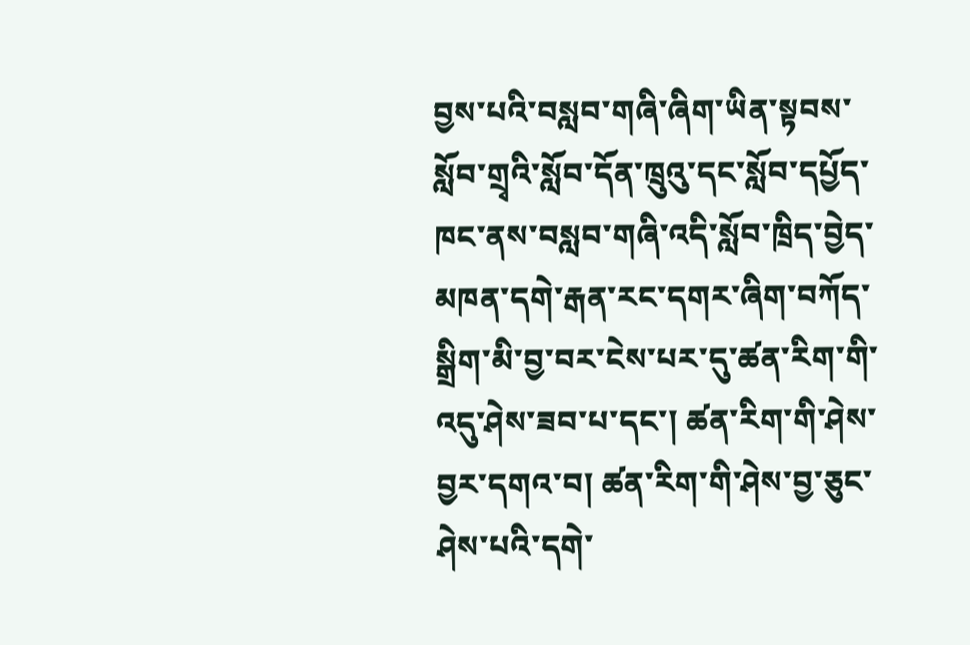བྱས་པའི་བསླབ་གཞི་ཞིག་ཡིན་སྟབས་སློབ་གྲྭའི་སློབ་དོན་ཁྲུའུ་དང་སློབ་དཔྱོད་ཁང་ནས་བསླབ་གཞི་འདི་སློབ་ཁྲིད་བྱེད་མཁན་དགེ་རྒན་རང་དགར་ཞིག་བཀོད་སྒྲིག་མི་བྱ་བར་ངེས་པར་དུ་ཚན་རིག་གི་འདུ་ཤེས་ཟབ་པ་དང་། ཚན་རིག་གི་ཤེས་བྱར་དགའ་བ། ཚན་རིག་གི་ཤེས་བྱ་ཅུང་ཤེས་པའི་དགེ་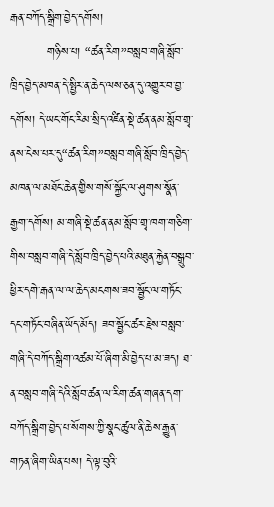རྒན་བཀོད་སྒྲིག་བྱེད་དགོས།
         གཉིས་པ། “ཚན་རིག”བསླབ་གཞི་སློབ་ཁྲིད་བྱེད་མཁན་དེ་སྤྱིར་ན་ཆེད་ལས་ཅན་དུ་འགྱུར་བ་བྱ་དགོས། དེ་ཡང་གོང་རིམ་སྲིད་འཛིན་སྡེ་ཚན་ནམ་སློབ་གྲྭ་ནས་ངེས་པར་དུ“ཚན་རིག”བསླབ་གཞི་སློབ་ཁྲིད་བྱེད་མཁན་ལ་མཐོང་ཆེན་གྱིས་གསོ་སྐྱོང་ལ་ཤུགས་སྣོན་རྒྱག་དགོས། མ་གཞི་སྡེ་ཚན་ནམ་སློབ་གྲྭ་ཁག་གཅིག་གིས་བསླབ་གཞི་དེ་སློབ་ཁྲིད་བྱེད་པའི་མཐུན་རྐྱེན་བསྒྲུབ་ཕྱིར་དགེ་རྒན་ལ་ལ་ཆེད་མངགས་ཟབ་སྦྱོང་ལ་གཏོང་དང་གཏོང་བཞིན་ཡོད་མོད། ཟབ་སྦྱོང་ཚར་རྗེས་བསླབ་གཞི་དེ་བཀོད་སྒྲིག་འཚམ་པོ་ཞིག་མི་བྱེད་པ་མ་ཟད། ཐ་ན་བསླབ་གཞི་དེའི་སློབ་ཚན་ལ་རིག་ཚན་གཞན་དག་བཀོད་སྒྲིག་བྱེད་པ་སོགས་ཀྱི་སྣང་ཚུལ་ནི་ཆེས་རྒྱུན་གཏན་ཞིག་ཡིན་པས། དེ་ལྟ་བུའི་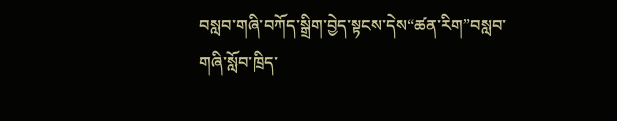བསླབ་གཞི་བཀོད་སྒྲིག་བྱེད་སྟངས་དེས“ཚན་རིག”བསླབ་གཞི་སློབ་ཁྲིད་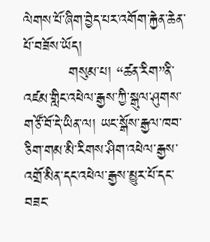ལེགས་པོ་ཞིག་བྱེད་པར་འགོག་རྐྱེན་ཆེན་པོ་བཟོས་ཡོད།
         གསུམ་པ། “ཚན་རིག”ནི་འཛམ་གླིང་འཕེལ་རྒྱས་ཀྱི་སྒུལ་ཤུགས་གཙོ་བོ་དེ་ཡིན་ལ། ཡང་སྒོས་རྒྱལ་ཁབ་ཅིག་གམ་མི་རིགས་ཤིག་འཕེལ་རྒྱས་འགྲོ་མིན་དང་འཕེལ་རྒྱས་མྱུར་པོ་དང་བཟང་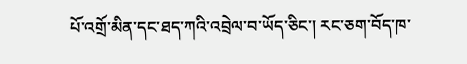པོ་འགྲོ་མིན་དང་ཐད་ཀའི་འབྲེལ་བ་ཡོད་ཅིང་། རང་ཅག་བོད་ཁ་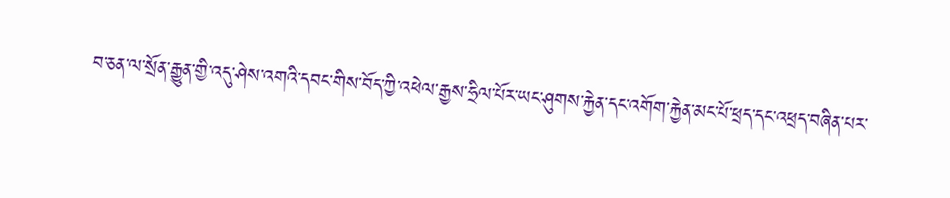བ་ཅན་ལ་སྲོན་རྒྱུན་གྱི་འདུ་ཤེས་འགའི་དབང་གིས་བོད་ཀྱི་འཕེལ་རྒྱས་ཧྲིལ་པོར་ཡང་ཤུགས་རྐྱེན་དང་འགོག་རྐྱེན་མང་པོ་ཕྲད་དང་འཕྲད་བཞིན་པར་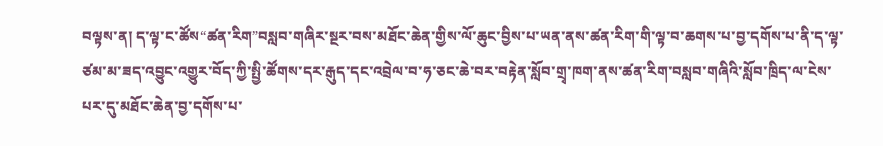བལྟས་ན། ད་ལྟ་ང་ཚོས“ཚན་རིག”བསླབ་གཞིར་སྔར་བས་མཐོང་ཆེན་གྱིས་ལོ་ཆུང་བྱིས་པ་ཡན་ནས་ཚན་རིག་གི་ལྟ་བ་ཆགས་པ་བྱ་དགོས་པ་ནི་ད་ལྟ་ཙམ་མ་ཟད་འབྱུང་འགྱུར་བོད་ཀྱི་སྤྱི་ཚོགས་དར་རྒུད་དང་འབྲེལ་བ་ཧ་ཅང་ཆེ་བར་བརྟེན་སློབ་གྲྭ་ཁག་ནས་ཚན་རིག་བསླབ་གཞིའི་སློབ་ཁྲིད་ལ་ངེས་པར་དུ་མཐོང་ཆེན་བྱ་དགོས་པ་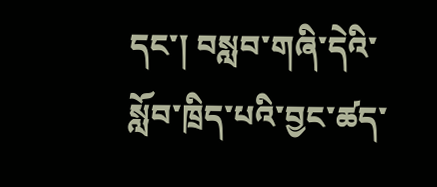དང་། བསླབ་གཞི་དེའི་སློབ་ཁྲིད་པའི་བྱང་ཚད་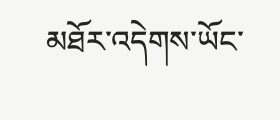མཐོར་འདེགས་ཡོང་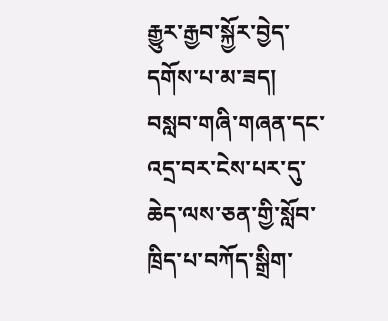རྒྱུར་རྒྱབ་སྐྱོར་བྱེད་དགོས་པ་མ་ཟད། བསླབ་གཞི་གཞན་དང་འདྲ་བར་ངེས་པར་དུ་ཆེད་ལས་ཅན་གྱི་སློབ་ཁྲིད་པ་བཀོད་སྒྲིག་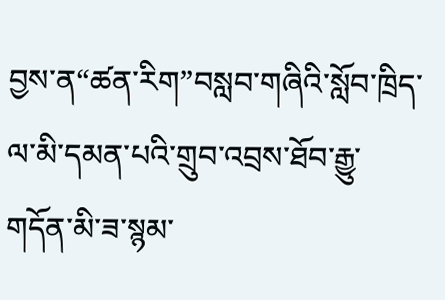བྱས་ན“ཚན་རིག”བསླབ་གཞིའི་སློབ་ཁྲིད་ལ་མི་དམན་པའི་གྲུབ་འབྲས་ཐོབ་རྒྱུ་གདོན་མི་ཟ་སྙམ་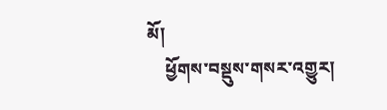མོ།
    ཕྱོགས་བསྡུས་གསར་འགྱུར།